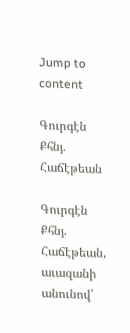Jump to content

Գուրգէն Քհնյ. Հաճէթեան

Գուրգէն Քհնյ. Հաճէթեան, աւազանի անունով՝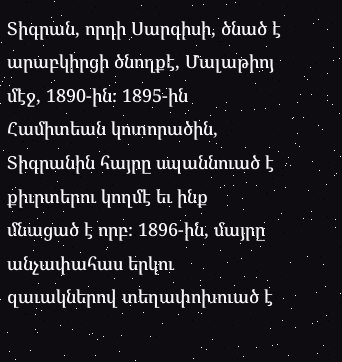Տիգրան, որդի Սարգիսի, ծնած է արաբկիրցի ծնողքէ, Մալաթիոյ մէջ, 1890-ին։ 1895-ին Համիտեան կոտորածին, Տիգրանին հայրը սպաննուած է քիւրտերու կողմէ եւ ինք մնացած է որբ։ 1896-ին, մայրը անչափահաս երկու զաւակներով տեղափոխուած է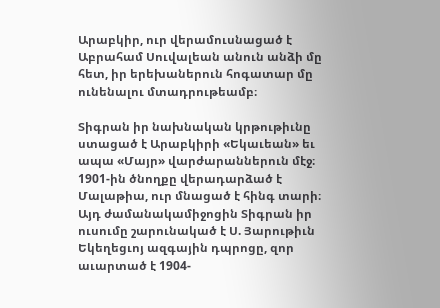Արաբկիր, ուր վերամուսնացած է Աբրահամ Սուվալեան անուն անձի մը հետ, իր երեխաներուն հոգատար մը ունենալու մտադրութեամբ։

Տիգրան իր նախնական կրթութիւնը ստացած է Արաբկիրի «Եկաւեան» եւ ապա «Մայր» վարժարաններուն մէջ։ 1901-ին ծնողքը վերադարձած է Մալաթիա, ուր մնացած է հինգ տարի։ Այդ ժամանակամիջոցին Տիգրան իր ուսումը շարունակած է Ս. Յարութիւն Եկեղեցւոյ ազգային դպրոցը, զոր աւարտած է 1904-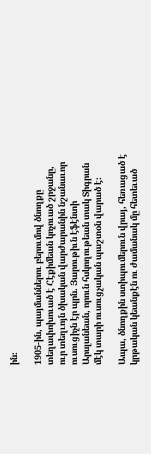ին։

1905-ին, պայմաններու բերումով ծնողքը տեղափոխուած է Հէքիմեան կոչուած շրջանը, ուր տեղւոյն ծխական վարժարանին նշանաւոր ուսուցիչն էր պրն. Յարութիւն էֆէնտի Արսլանեան, որուն հսկողութեան տակ Տիգրան մէկ տարի ուսուցչական պաշտօն վարած է։

Ապա, ծնողքին ստիպումերուն վրայ, հեռացած է կրթական կեանքէն ու ժամանակ մը հետեւած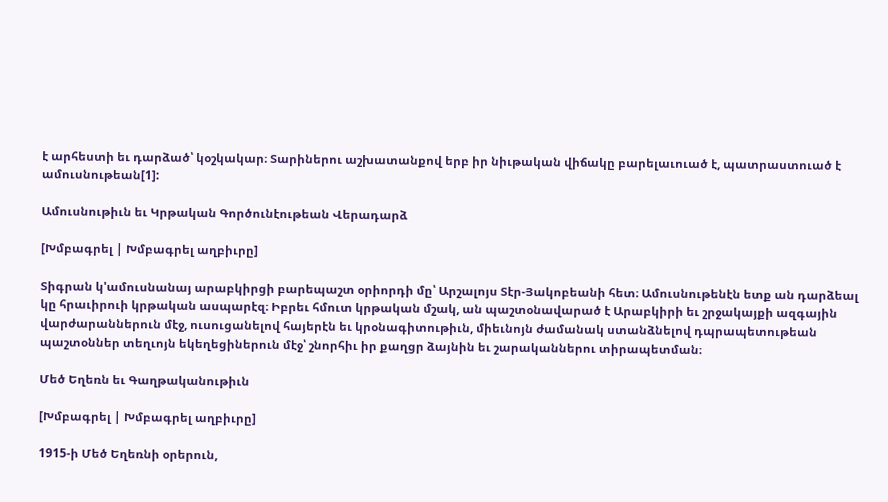է արհեստի եւ դարձած՝ կօշկակար։ Տարիներու աշխատանքով երբ իր նիւթական վիճակը բարելաւուած է, պատրաստուած է ամուսնութեան[1]:

Ամուսնութիւն եւ Կրթական Գործունէութեան Վերադարձ

[Խմբագրել | Խմբագրել աղբիւրը]

Տիգրան կ'ամուսնանայ արաբկիրցի բարեպաշտ օրիորդի մը՝ Արշալոյս Տէր-Յակոբեանի հետ։ Ամուսնութենէն ետք ան դարձեալ կը հրաւիրուի կրթական ասպարէզ։ Իբրեւ հմուտ կրթական մշակ, ան պաշտօնավարած է Արաբկիրի եւ շրջակայքի ազգային վարժարաններուն մէջ, ուսուցանելով հայերէն եւ կրօնագիտութիւն, միեւնոյն ժամանակ ստանձնելով դպրապետութեան պաշտօններ տեղւոյն եկեղեցիներուն մէջ՝ շնորհիւ իր քաղցր ձայնին եւ շարականներու տիրապետման։

Մեծ Եղեռն եւ Գաղթականութիւն

[Խմբագրել | Խմբագրել աղբիւրը]

1915-ի Մեծ Եղեռնի օրերուն,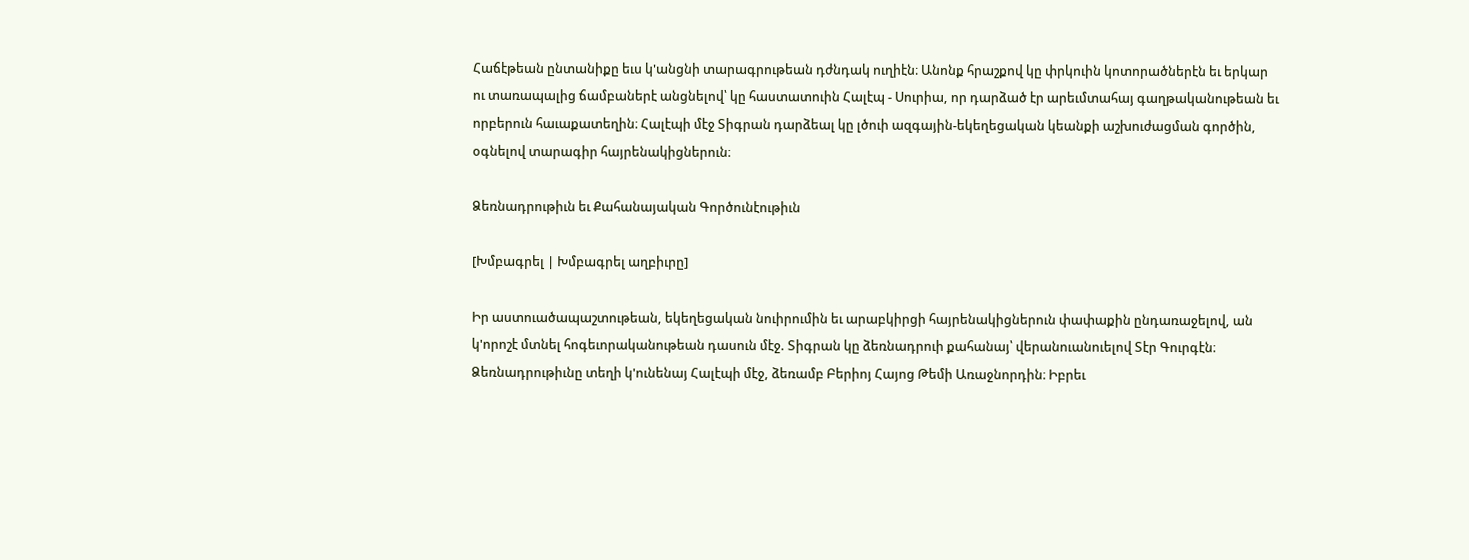Հաճէթեան ընտանիքը եւս կ'անցնի տարագրութեան դժնդակ ուղիէն։ Անոնք հրաշքով կը փրկուին կոտորածներէն եւ երկար ու տառապալից ճամբաներէ անցնելով՝ կը հաստատուին Հալէպ - Սուրիա, որ դարձած էր արեւմտահայ գաղթականութեան եւ որբերուն հաւաքատեղին։ Հալէպի մէջ Տիգրան դարձեալ կը լծուի ազգային-եկեղեցական կեանքի աշխուժացման գործին, օգնելով տարագիր հայրենակիցներուն։

Ձեռնադրութիւն եւ Քահանայական Գործունէութիւն

[Խմբագրել | Խմբագրել աղբիւրը]

Իր աստուածապաշտութեան, եկեղեցական նուիրումին եւ արաբկիրցի հայրենակիցներուն փափաքին ընդառաջելով, ան կ'որոշէ մտնել հոգեւորականութեան դասուն մէջ. Տիգրան կը ձեռնադրուի քահանայ՝ վերանուանուելով Տէր Գուրգէն։ Ձեռնադրութիւնը տեղի կ'ունենայ Հալէպի մէջ, ձեռամբ Բերիոյ Հայոց Թեմի Առաջնորդին։ Իբրեւ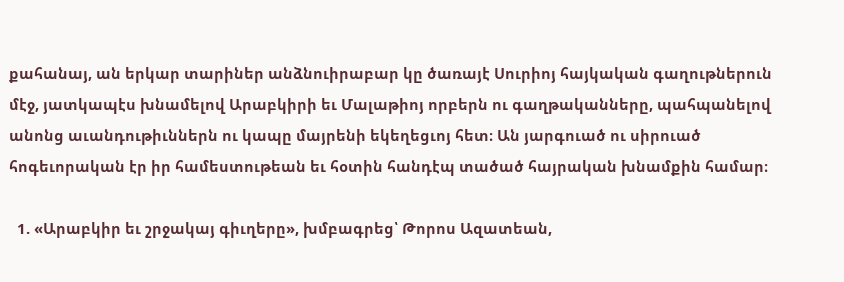քահանայ, ան երկար տարիներ անձնուիրաբար կը ծառայէ Սուրիոյ հայկական գաղութներուն մէջ, յատկապէս խնամելով Արաբկիրի եւ Մալաթիոյ որբերն ու գաղթականները, պահպանելով անոնց աւանդութիւններն ու կապը մայրենի եկեղեցւոյ հետ։ Ան յարգուած ու սիրուած հոգեւորական էր իր համեստութեան եւ հօտին հանդէպ տածած հայրական խնամքին համար։

  1. «Արաբկիր եւ շրջակայ գիւղերը», խմբագրեց՝ Թորոս Ազատեան,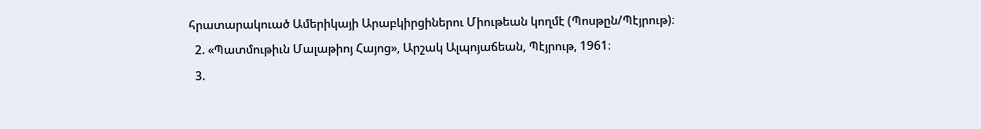հրատարակուած Ամերիկայի Արաբկիրցիներու Միութեան կողմէ (Պոսթըն/Պէյրութ)։
  2. «Պատմութիւն Մալաթիոյ Հայոց», Արշակ Ալպոյաճեան, Պէյրութ, 1961։
  3.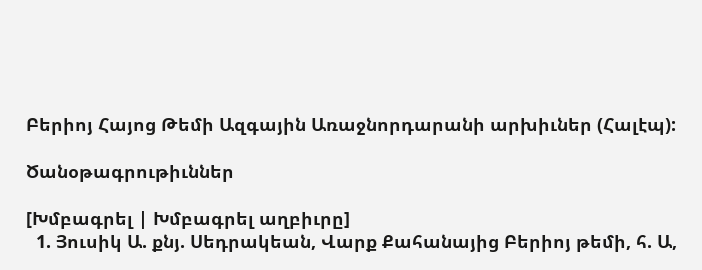Բերիոյ Հայոց Թեմի Ազգային Առաջնորդարանի արխիւներ (Հալէպ):

Ծանօթագրութիւններ

[Խմբագրել | Խմբագրել աղբիւրը]
  1. Յուսիկ Ա. քնյ. Սեդրակեան, Վարք Քահանայից Բերիոյ թեմի, հ. Ա,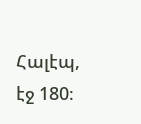Հալէպ, էջ 180։